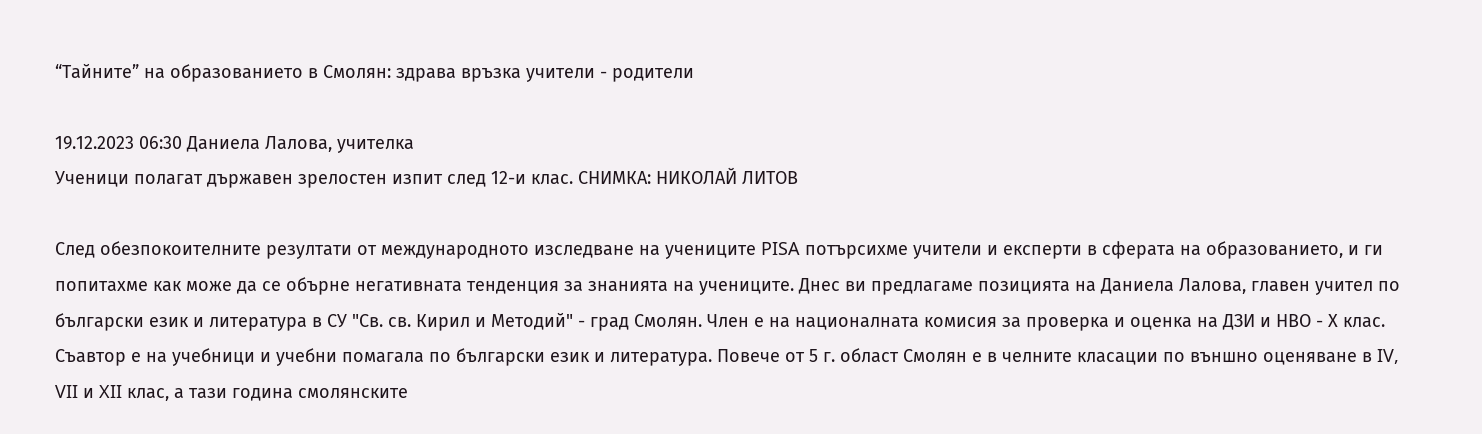“Тайните” на образованието в Смолян: здрава връзка учители - родители

19.12.2023 06:30 Даниела Лалова, учителка
Ученици полагат държавен зрелостен изпит след 12-и клас. СНИМКА: НИКОЛАЙ ЛИТОВ

След обезпокоителните резултати от международното изследване на учениците PISA потърсихме учители и експерти в сферата на образованието, и ги попитахме как може да се обърне негативната тенденция за знанията на учениците. Днес ви предлагаме позицията на Даниела Лалова, главен учител по български език и литература в СУ "Св. св. Кирил и Методий" - град Смолян. Член е на националната комисия за проверка и оценка на ДЗИ и НВО - Х клас. Съавтор е на учебници и учебни помагала по български език и литература. Повече от 5 г. област Смолян е в челните класации по външно оценяване в IV, VII и XII клас, а тази година смолянските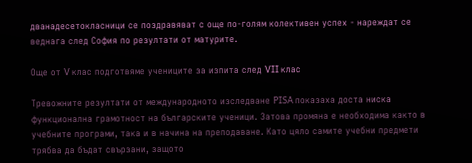дванадесетокласници се поздравяват с още по-голям колективен успех - нареждат се веднага след София по резултати от матурите.

Още от V клас подготвяме учениците за изпита след VII клас

Тревожните резултати от международното изследване PISA показаха доста ниска функционална грамотност на българските ученици. Затова промяна е необходима както в учебните програми, така и в начина на преподаване. Като цяло самите учебни предмети трябва да бъдат свързани, защото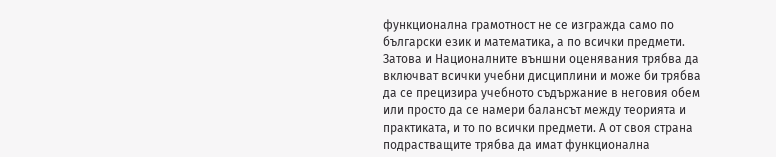функционална грамотност не се изгражда само по български език и математика, а по всички предмети. Затова и Националните външни оценявания трябва да включват всички учебни дисциплини и може би трябва да се прецизира учебното съдържание в неговия обем или просто да се намери балансът между теорията и практиката, и то по всички предмети. А от своя страна подрастващите трябва да имат функционална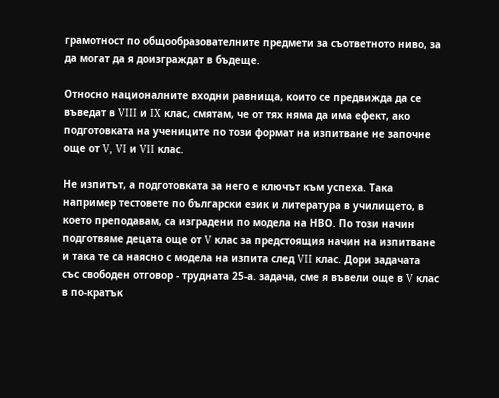грамотност по общообразователните предмети за съответното ниво, за да могат да я доизграждат в бъдеще.

Относно националните входни равнища, които се предвижда да се въведат в VIII и IX клас, смятам, че от тях няма да има ефект, ако подготовката на учениците по този формат на изпитване не започне още от V, VI и VII клас.

Не изпитът, а подготовката за него е ключът към успеха. Така например тестовете по български език и литература в училището, в което преподавам, са изградени по модела на НВО. По този начин подготвяме децата още от V клас за предстоящия начин на изпитване и така те са наясно с модела на изпита след VII клас. Дори задачата със свободен отговор - трудната 25-а. задача, сме я въвели още в V клас в по-кратък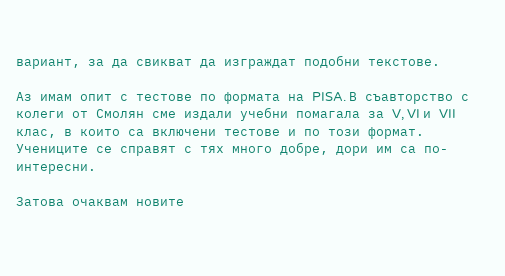вариант, за да свикват да изграждат подобни текстове.

Аз имам опит с тестове по формата на PISA. В съавторство с колеги от Смолян сме издали учебни помагала за V, VI и VII клас, в които са включени тестове и по този формат. Учениците се справят с тях много добре, дори им са по-интересни.

Затова очаквам новите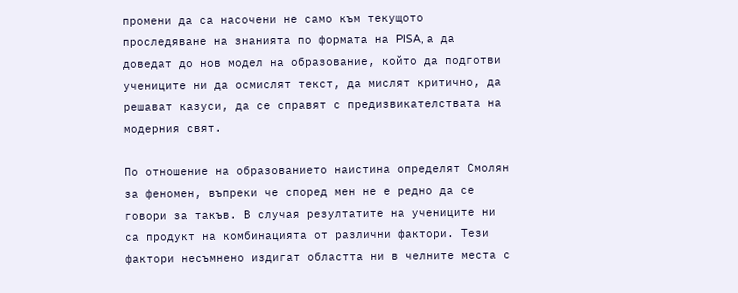промени да са насочени не само към текущото проследяване на знанията по формата на PISA, а да доведат до нов модел на образование, който да подготви учениците ни да осмислят текст, да мислят критично, да решават казуси, да се справят с предизвикателствата на модерния свят.

По отношение на образованието наистина определят Смолян за феномен, въпреки че според мен не е редно да се говори за такъв. В случая резултатите на учениците ни са продукт на комбинацията от различни фактори. Тези фактори несъмнено издигат областта ни в челните места с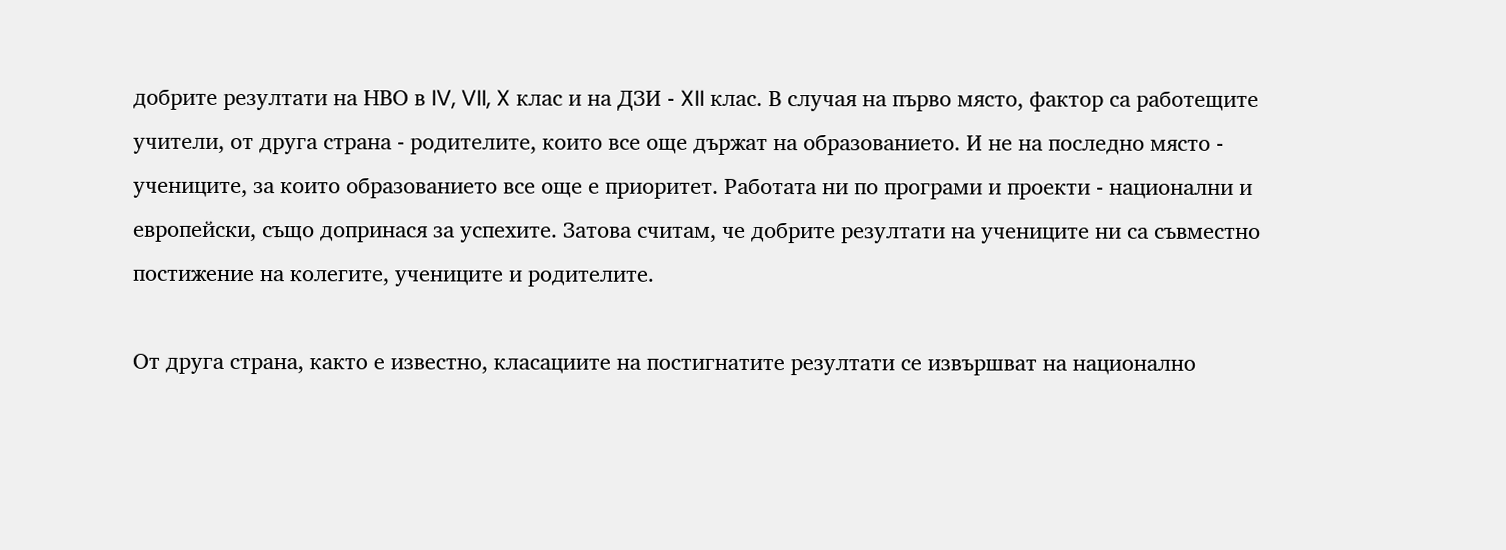добрите резултати на НВО в IV, VII, X клас и на ДЗИ - XII клас. В случая на първо място, фактор са работещите учители, от друга страна - родителите, които все още държат на образованието. И не на последно място - учениците, за които образованието все още е приоритет. Работата ни по програми и проекти - национални и европейски, също допринася за успехите. Затова считам, че добрите резултати на учениците ни са съвместно постижение на колегите, учениците и родителите.

От друга страна, както е известно, класациите на постигнатите резултати се извършват на национално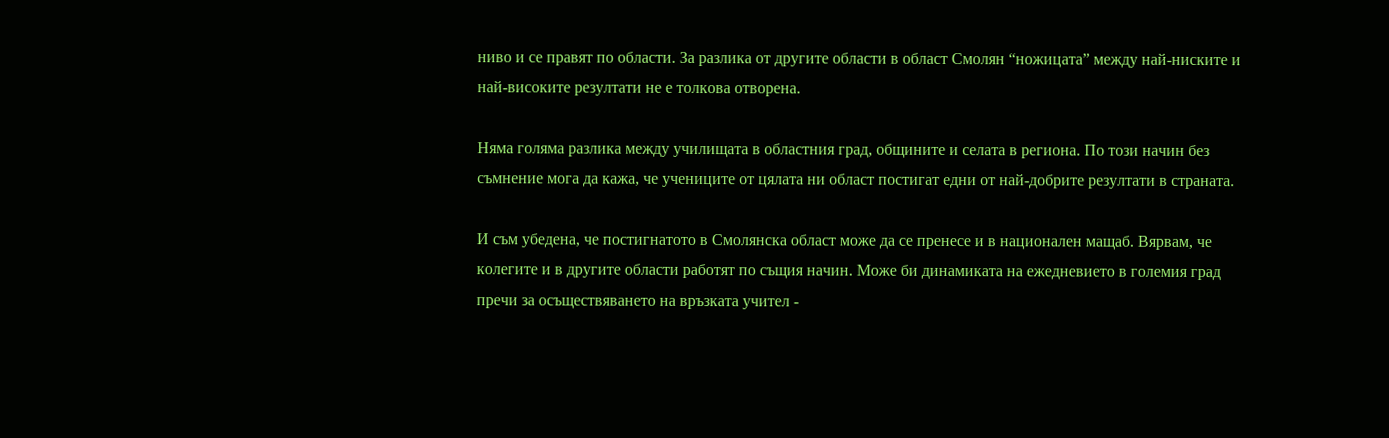ниво и се правят по области. За разлика от другите области в област Смолян “ножицата” между най-ниските и най-високите резултати не е толкова отворена.

Няма голяма разлика между училищата в областния град, общините и селата в региона. По този начин без съмнение мога да кажа, че учениците от цялата ни област постигат едни от най-добрите резултати в страната.

И съм убедена, че постигнатото в Смолянска област може да се пренесе и в национален мащаб. Вярвам, че колегите и в другите области работят по същия начин. Може би динамиката на ежедневието в големия град пречи за осъществяването на връзката учител -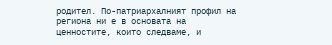родител. По-патриархалният профил на региона ни е в основата на ценностите, които следваме, и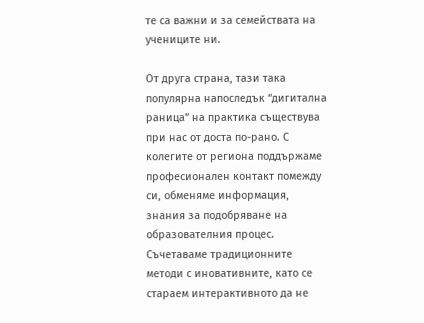те са важни и за семействата на учениците ни.

От друга страна, тази така популярна напоследък “дигитална раница” на практика съществува при нас от доста по-рано. С колегите от региона поддържаме професионален контакт помежду си, обменяме информация, знания за подобряване на образователния процес. Съчетаваме традиционните методи с иновативните, като се стараем интерактивното да не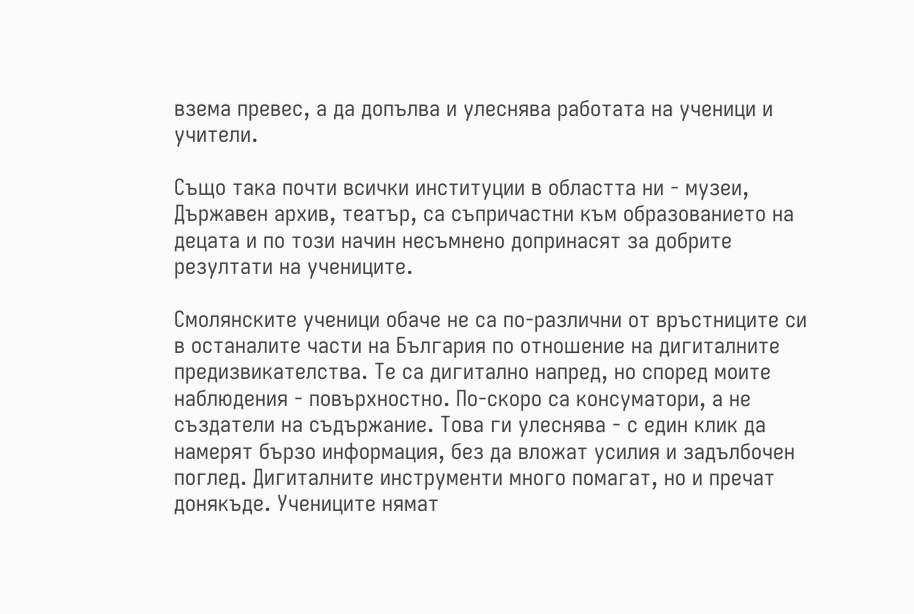взема превес, а да допълва и улеснява работата на ученици и учители.

Също така почти всички институции в областта ни - музеи, Държавен архив, театър, са съпричастни към образованието на децата и по този начин несъмнено допринасят за добрите резултати на учениците.

Смолянските ученици обаче не са по-различни от връстниците си в останалите части на България по отношение на дигиталните предизвикателства. Те са дигитално напред, но според моите наблюдения - повърхностно. По-скоро са консуматори, а не създатели на съдържание. Това ги улеснява - с един клик да намерят бързо информация, без да вложат усилия и задълбочен поглед. Дигиталните инструменти много помагат, но и пречат донякъде. Учениците нямат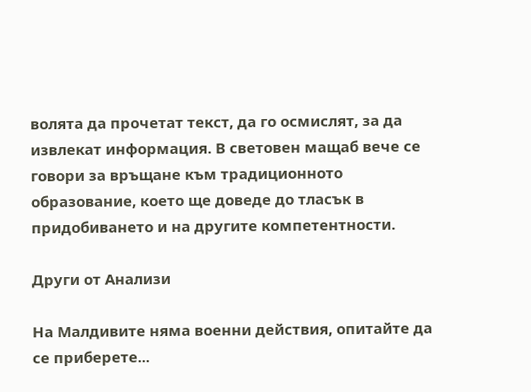волята да прочетат текст, да го осмислят, за да извлекат информация. В световен мащаб вече се говори за връщане към традиционното образование, което ще доведе до тласък в придобиването и на другите компетентности.

Други от Анализи

На Малдивите няма военни действия, опитайте да се приберете...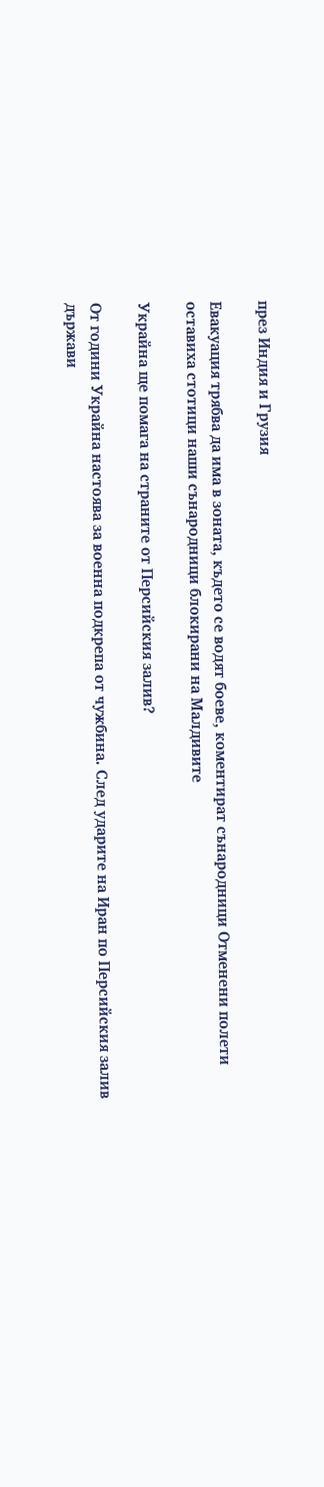през Индия и Грузия

Евакуация трябва да има в зоната, където се водят боеве, коментират сънародници Отменени полети оставиха стотици наши сънародници блокирани на Малдивите

Украйна ще помага на страните от Персийския залив?

От години Украйна настоява за военна подкрепа от чужбина. След ударите на Иран по Персийския залив държави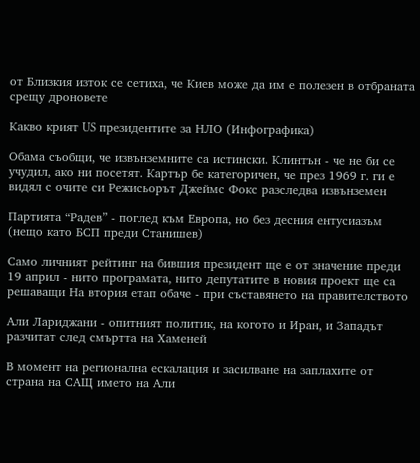от Близкия изток се сетиха, че Киев може да им е полезен в отбраната срещу дроновете

Какво крият US президентите за НЛО (Инфографика)

Обама съобщи, че извънземните са истински. Клинтън - че не би се учудил, ако ни посетят. Картър бе категоричен, че през 1969 г. ги е видял с очите си Режисьорът Джеймс Фокс разследва извънземен

Партията “Радев” - поглед към Европа, но без десния ентусиазъм (нещо като БСП преди Станишев)

Само личният рейтинг на бившия президент ще е от значение преди 19 април - нито програмата, нито депутатите в новия проект ще са решаващи На втория етап обаче - при съставянето на правителството

Али Лариджани - опитният политик, на когото и Иран, и Западът разчитат след смъртта на Хаменей

В момент на регионална ескалация и засилване на заплахите от страна на САЩ името на Али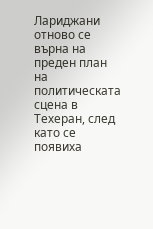Лариджани отново се върна на преден план на политическата сцена в Техеран, след като се появиха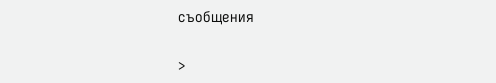съобщения

>